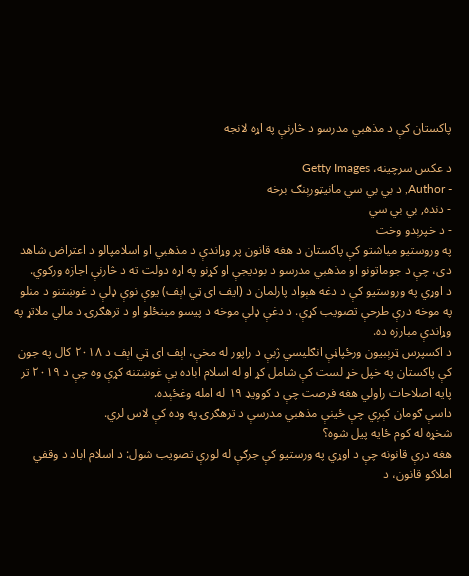پاکستان کې د مذهبي مدرسو د څارنې په اړه لانجه

د عکس سرچینه، Getty Images
- Author, د بي بي سي مانیټورېنګ برخه
- دنده, بي بي سي
- د خپرېدو وخت
په وروستیو میاشتو کې پاکستان د هغه قانون پر وړاندې د مذهبي او اسلامپالو د اعتراض شاهد دی، چې د جوماتونو او مذهبي مدرسو د بودیجې او کړنو په اړه دولت ته د څارنې اجازه ورکوي.
د اوړي په وروستیو کې د دغه هېواد پارلمان د (ایف ای ټي اېف) یوې نوې ډلې د غوښتنو د منلو په موخه درې طرحې تصویب کړې. د دغې ډلې موخه د پیسو مینځلو او د ترهګرۍ د مالي ملاتړ په وړاندې مبارزه ده.
د اکسپرس ټرېبیون ورځپاڼې انګلیسي ژبې د راپور له مخې، اېف ای ټي اېف د ۲۰۱۸ کال په جون کې پاکستان په خپل خړ لست کې شامل کړ او له اسلام اباده یې غوښتنه کړې وه چې د ۲۰۱۹ تر پایه اصلاحات راولي هغه فرصت چې د کوویډ ۱۹ له امله وغځېده.
داسې ګومان کېږي چې ځینې مذهبي مدرسې د ترهګرۍ په وده کې لاس لري.
شخړه له کوم ځایه پیل شوه؟
هغه درې قانونه چې د اوړي په ورستیو کې جرګې له لورې تصویب شول: د اسلام اباد د وقفي املاکو قانون، د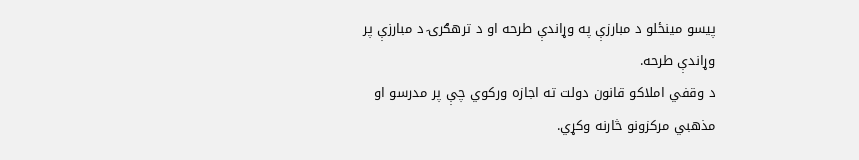پیسو مینځلو د مبارزې په وړاندې طرحه او د ترهګرۍ د مبارزې پر وړاندې طرحه.
د وقفي املاکو قانون دولت ته اجازه ورکوي چې پر مدرسو او مذهبي مرکزونو څارنه وکړي.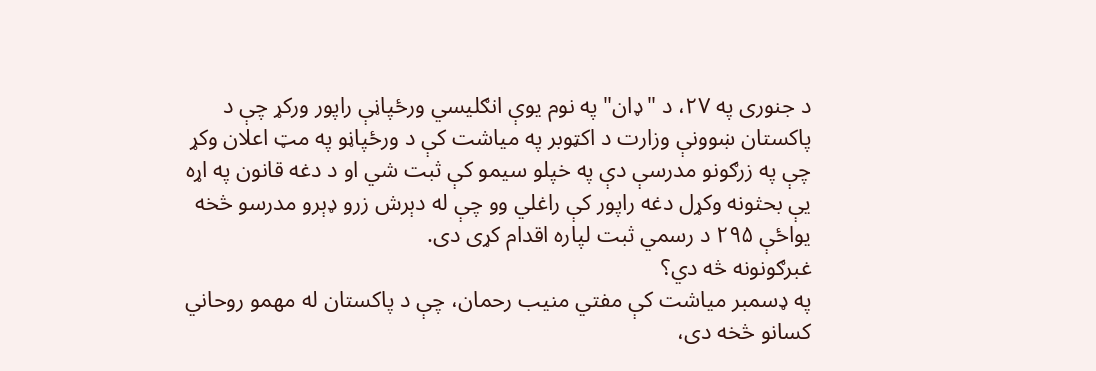د جنوری په ۲۷، د "ډان" په نوم یوې انګلیسي ورځپاڼې راپور ورکړ چې د پاکستان ښوونې وزارت د اکټوبر په میاشت کې د ورځپاڼو په مټ اعلان وکړ چې په زرګونو مدرسې دې په خپلو سیمو کې ثبت شي او د دغه قانون په اړه یې بحثونه وکړل دغه راپور کې راغلي وو چې له دېرش زرو ډېرو مدرسو څخه یواځې ۲۹۵ د رسمي ثبت لپاره اقدام کړی دی.
غبرګونونه څه دي؟
په ډسمبر میاشت کې مفتي منیب رحمان، چې د پاکستان له مهمو روحاني کسانو څخه دی،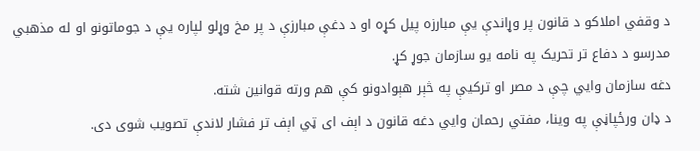د وقفي املاکو د قانون پر وړاندې یې مبارزه پیل کړه او د دغې مبارزې د پر مخ وړلو لپاره یې د جوماتونو او له مذهبي مدرسو د دفاع تر تحریک په نامه یو سازمان جوړ کړ.
دغه سازمان وايي چې د مصر او ترکیې په څېر هېوادونو کې هم ورته قوانین شته.
د ډان ورځپاڼې په وینا، مفتي رحمان وايي دغه قانون د اېف ای ټي اېف تر فشار لاندې تصویب شوی دی.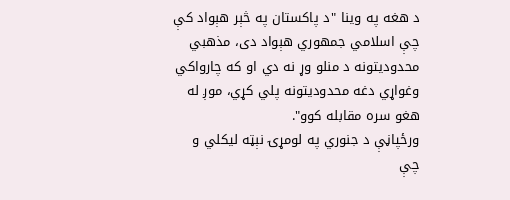د هغه په وینا "د پاکستان په څېر هېواد کې چې اسلامي جمهوري هېواد دی، مذهبي محدودیتونه د منلو وړ نه دي او که چارواکي وغواړي دغه محدودیتونه پلي کړي، موږ له هغو سره مقابله کوو".
ورځپاڼې د جنوري په لومړۍ نېټه لیکلي و چې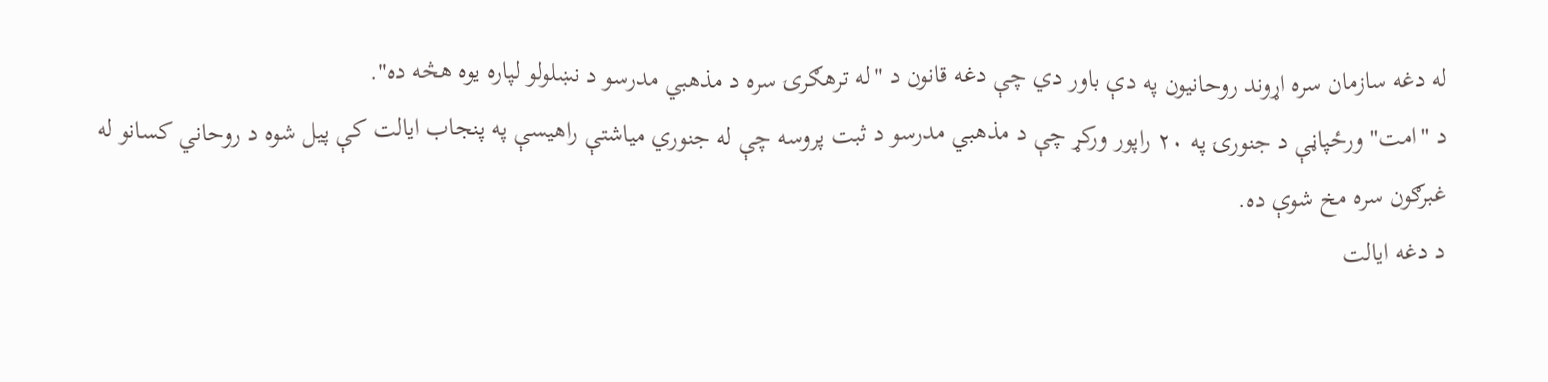له دغه سازمان سره اړوند روحانیون په دې باور دي چې دغه قانون د "له ترهګرۍ سره د مذهبي مدرسو د نښلولو لپاره یوه هڅه ده".
د "امت" ورځپاڼې د جنورۍ په ۲۰ راپور ورکړ چې د مذهبي مدرسو د ثبت پروسه چې له جنوري میاشتې راهیسې په پنجاب ایالت کې پیل شوه د روحاني کسانو له غبرګون سره مخ شوې ده.
د دغه ایالت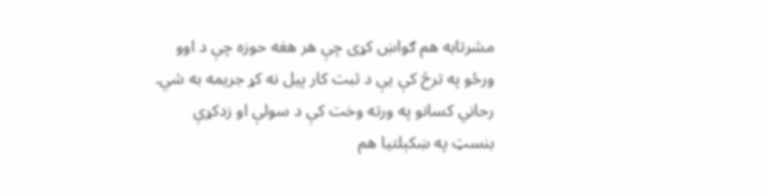مشرتابه هم ګواښ کړی چې هر هغه حوزه چې د اوو ورځو په ترڅ کې یې د ثبت کار پیل نه کړ جریمه به شي.
رحاني کسانو په ورته وخت کې د سولې او زدکړې بنسټ په ښکېلتیا هم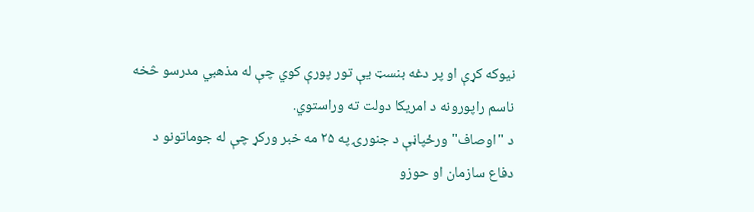نیوکه کړې او پر دغه بنسټ یې تور پورې کوي چې له مذهبي مدرسو څخه ناسم راپورونه د امریکا دولت ته وراستوي.
د "اوصاف" ورځپاڼې د جنورۍ په ۲۵ مه خبر ورکړ چې له جوماتونو د دفاع سازمان او حوزو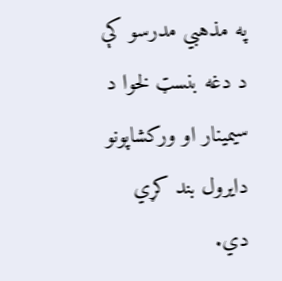په مذهبي مدرسو کې د دغه بنسټ لخوا د سیمینار او ورکشاپونو دایرول بند کړي دي.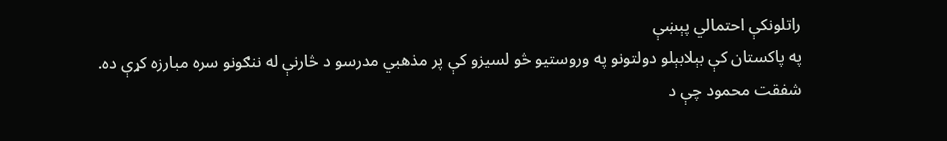راتلونکې احتمالي پېښې
په پاکستان کې بېلابېلو دولتونو په وروستیو څو لسیزو کې پر مذهبي مدرسو د څارنې له ننګونو سره مبارزه کړې ده.
شفقت محمود چې د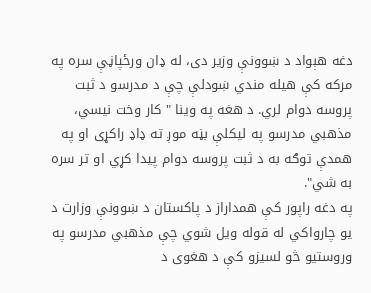دغه هېواد د ښوونې وزیر دی، له ډان ورځپاڼې سره په مرکه کې هیله مندي ښودلې چې د مدرسو د ثبت پروسه دوام لري. د هغه په وینا " کار وخت نیسي، مذهبي مدرسو په لیکلې بڼه موږ ته ډاډ راکړی او په همدې توګه به د ثبت پروسه دوام پیدا کړي او تر سره به شي".
په دغه راپور کې همداراز د پاکستان د ښوونې وزارت د یو چارواکي له قوله ویل شوي چې مذهبي مدرسو په وروستیو څو لسیزو کې د هغوی د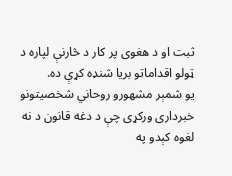ثبت او د هغوی پر کار د څارنې لپاره د ټولو اقداماتو بریا شنډه کړې ده.
یو شمېر مشهورو روحاني شخصیتونو خبرداری ورکړی چې د دغه قانون د نه لغوه کېدو په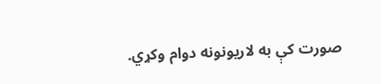صورت کې به لاریونونه دوام وکړي.